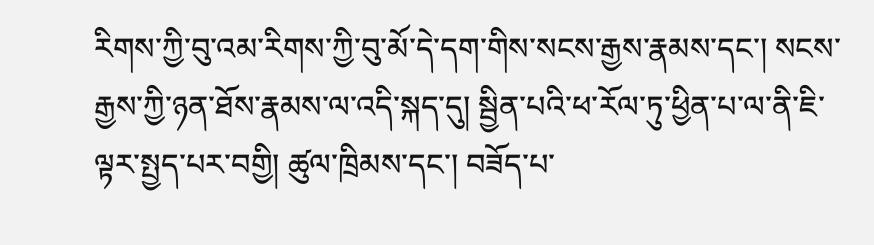རིགས་ཀྱི་བུ་འམ་རིགས་ཀྱི་བུ་མོ་དེ་དག་གིས་སངས་རྒྱས་རྣམས་དང་། སངས་རྒྱས་ཀྱི་ཉན་ཐོས་རྣམས་ལ་འདི་སྐད་དུ། སྦྱིན་པའི་ཕ་རོལ་ཏུ་ཕྱིན་པ་ལ་ནི་ཇི་ལྟར་སྤྱད་པར་བགྱི། ཚུལ་ཁྲིམས་དང་། བཟོད་པ་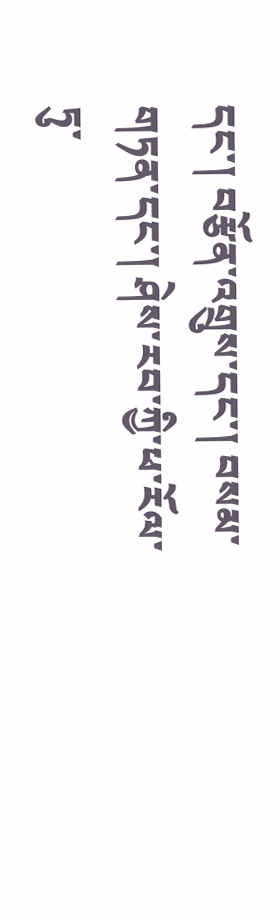དང་། བརྩོན་འགྲུས་དང་། བསམ་གཏན་དང་། ཤེས་རབ་ཀྱི་ཕ་རོལ་ཏུ་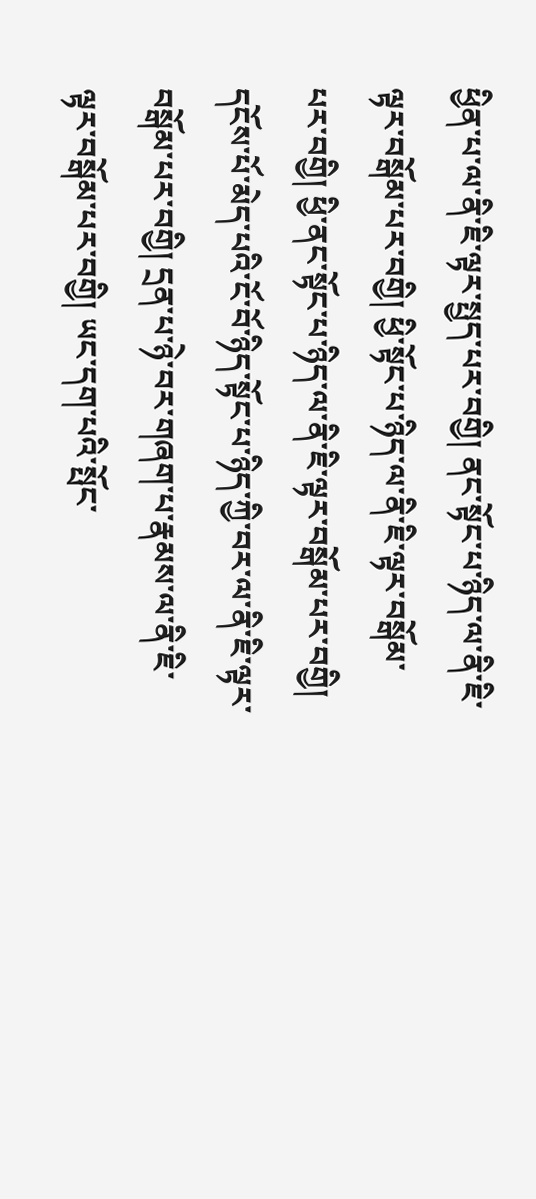ཕྱིན་པ་ལ་ནི་ཇི་ལྟར་སྤྱད་པར་བགྱི། ནང་སྟོང་པ་ཉིད་ལ་ནི་ཇི་ལྟར་བསྒོམ་པར་བགྱི། ཕྱི་སྟོང་པ་ཉིད་ལ་ནི་ཇི་ལྟར་བསྒོམ་པར་བགྱི། ཕྱི་ནང་སྟོང་པ་ཉིད་ལ་ནི་ཇི་ལྟར་བསྒོམ་པར་བགྱི། དངོས་པོ་མེད་པའི་ངོ་བོ་ཉིད་སྟོང་པ་ཉིད་ཀྱི་བར་ལ་ནི་ཇི་ལྟར་བསྒོམ་པར་བགྱི། དྲན་པ་ཉེ་བར་གཞག་པ་རྣམས་ལ་ནི་ཇི་ལྟར་བསྒོམ་པར་བགྱི། ཡང་དག་པའི་སྤོང་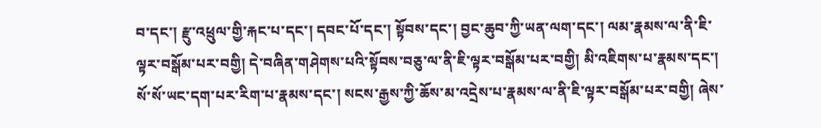བ་དང་། རྫུ་འཕྲུལ་གྱི་རྐང་པ་དང་། དབང་པོ་དང་། སྟོབས་དང་། བྱང་ཆུབ་ཀྱི་ཡན་ལག་དང་། ལམ་རྣམས་ལ་ནི་ཇི་ལྟར་བསྒོམ་པར་བགྱི། དེ་བཞིན་གཤེགས་པའི་སྟོབས་བཅུ་ལ་ནི་ཇི་ལྟར་བསྒོམ་པར་བགྱི། མི་འཇིགས་པ་རྣམས་དང་། སོ་སོ་ཡང་དག་པར་རིག་པ་རྣམས་དང་། སངས་རྒྱས་ཀྱི་ཆོས་མ་འདྲེས་པ་རྣམས་ལ་ནི་ཇི་ལྟར་བསྒོམ་པར་བགྱི། ཞེས་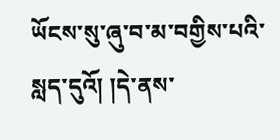ཡོངས་སུ་ཞུ་བ་མ་བགྱིས་པའི་སླད་དུའོ། །དེ་ནས་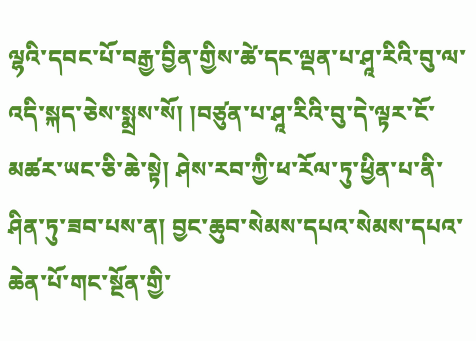ལྷའི་དབང་པོ་བརྒྱ་བྱིན་གྱིས་ཚེ་དང་ལྡན་པ་ཤཱ་རིའི་བུ་ལ་འདི་སྐད་ཅེས་སྨྲས་སོ། །བཙུན་པ་ཤཱ་རིའི་བུ་དེ་ལྟར་ངོ་མཚར་ཡང་ཅི་ཆེ་སྟེ། ཤེས་རབ་ཀྱི་ཕ་རོལ་ཏུ་ཕྱིན་པ་ནི་ཤིན་ཏུ་ཟབ་པས་ན། བྱང་ཆུབ་སེམས་དཔའ་སེམས་དཔའ་ཆེན་པོ་གང་སྔོན་གྱི་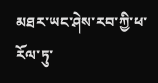མཐར་ཡང་ཤེས་རབ་ཀྱི་ཕ་རོལ་ཏུ་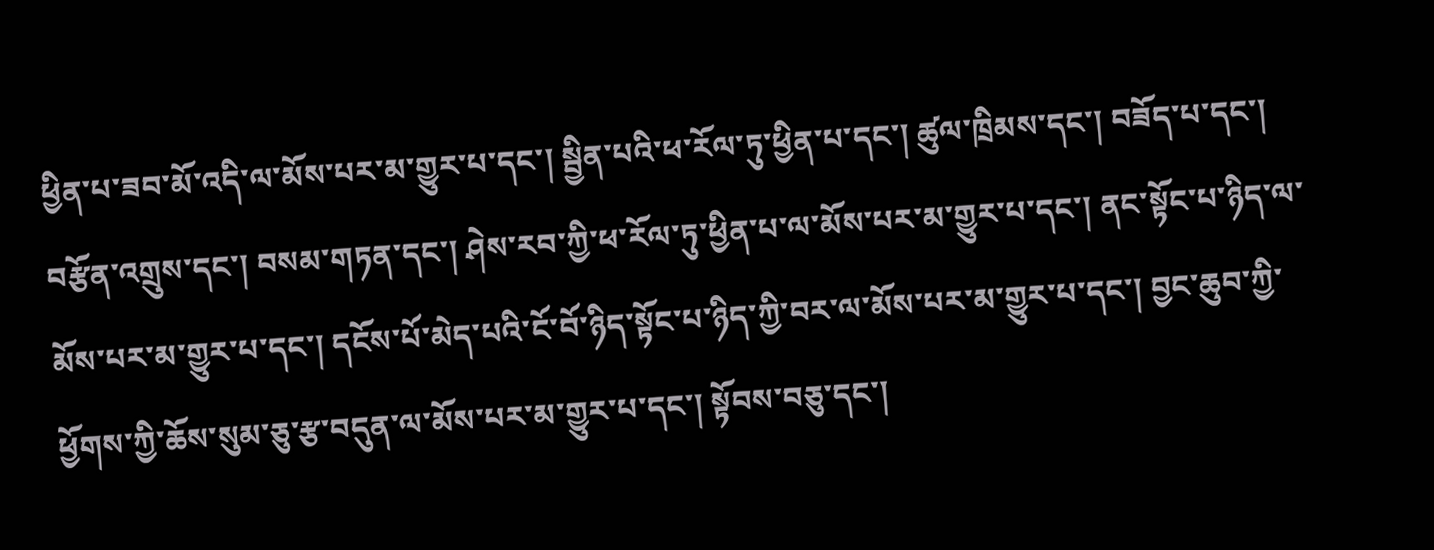ཕྱིན་པ་ཟབ་མོ་འདི་ལ་མོས་པར་མ་གྱུར་པ་དང་། སྦྱིན་པའི་ཕ་རོལ་ཏུ་ཕྱིན་པ་དང་། ཚུལ་ཁྲིམས་དང་། བཟོད་པ་དང་། བརྩོན་འགྲུས་དང་། བསམ་གཏན་དང་། ཤེས་རབ་ཀྱི་ཕ་རོལ་ཏུ་ཕྱིན་པ་ལ་མོས་པར་མ་གྱུར་པ་དང་། ནང་སྟོང་པ་ཉིད་ལ་མོས་པར་མ་གྱུར་པ་དང་། དངོས་པོ་མེད་པའི་ངོ་བོ་ཉིད་སྟོང་པ་ཉིད་ཀྱི་བར་ལ་མོས་པར་མ་གྱུར་པ་དང་། བྱང་ཆུབ་ཀྱི་ཕྱོགས་ཀྱི་ཆོས་སུམ་ཅུ་རྩ་བདུན་ལ་མོས་པར་མ་གྱུར་པ་དང་། སྟོབས་བཅུ་དང་།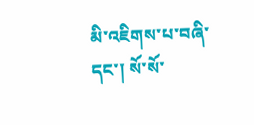མི་འཇིགས་པ་བཞི་དང་། སོ་སོ་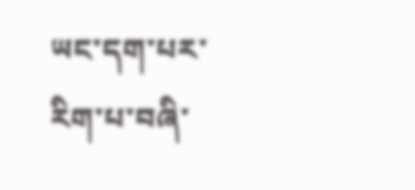ཡང་དག་པར་རིག་པ་བཞི་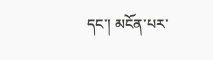དང་། མངོན་པར་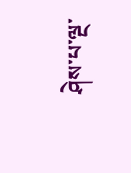ཤེས་པ་ལྔ་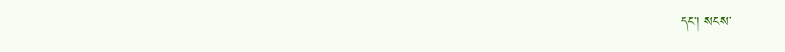དང་། སངས་